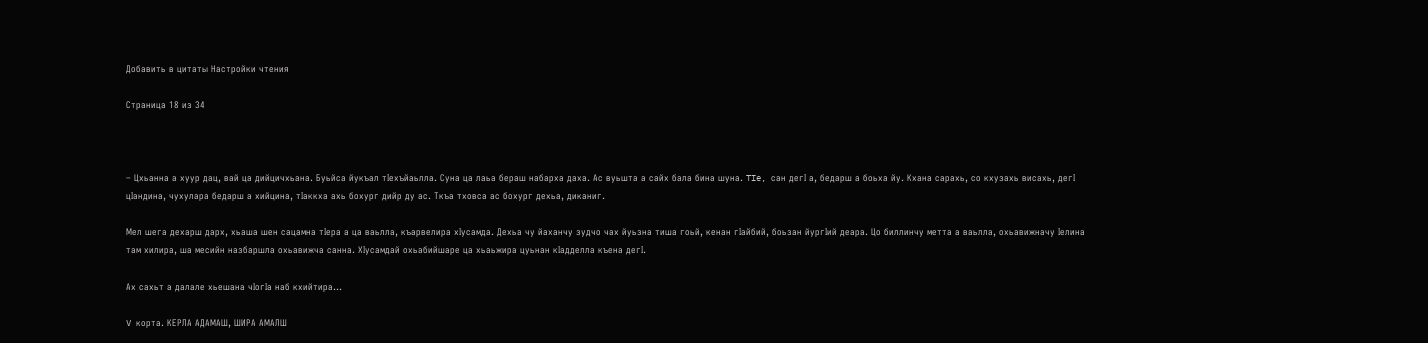Добавить в цитаты Настройки чтения

Страница 18 из 34



– Цхьанна а хуур дац, вай ца дийцичхьана. Буьйса йукъал тIехъйаьлла. Суна ца лаьа бераш набарха даха. Ас вуьшта а сайх бала бина шуна. TIe, сан дегI а, бедарш а боьха йу. Кхана сарахь, со кхузахь висахь, дeгI цIандина, чухулара бедарш а хийцина, тIаккха ахь бохург дийр ду ас. Ткъа тховса ас бохург дехьа, диканиг.

Мел шега дехарш дарх, хьаша шен сацамна тIера а ца ваьлла, къарвелира хIусамда. Дехьа чу йаханчу зудчо чах йуьзна тиша гоьй, кенан гIайбий, боьзан йургIий деара. Цо биллинчу метта а ваьлла, охьавижначу Iелина там хилира, ша месийн назбаршла охьавижча санна. ХIусамдай охьабийшаре ца хьаьжира цуьнан кIадделла къена дeгI.

Ах сахьт а далале хьешана чIогIа наб кхийтира…

V корта. КЕРЛА АДАМАШ, ШИРА АМАЛШ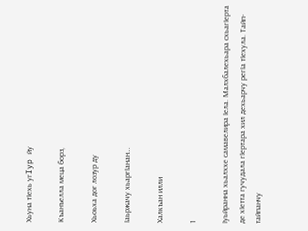Хьуна тIехь yгIyp йу

Къанъелла меца борз,

Хьоьха дог лозур ду

Iаьржачу хьаргIанан…

Халкъан илли

1

Iуьйранна хьалххе самавелира Iела. Малхбалехьара схьагIерта де хIетта гучудала гIертара хил дехьарчу peгIa тIехула. Тайп-тайпанчу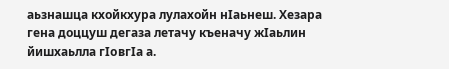аьзнашца кхойкхура лулахойн нIаьнеш. Хезара гена доццуш дегаза летачу къеначу жIаьлин йишхаьлла гIoвгIa а.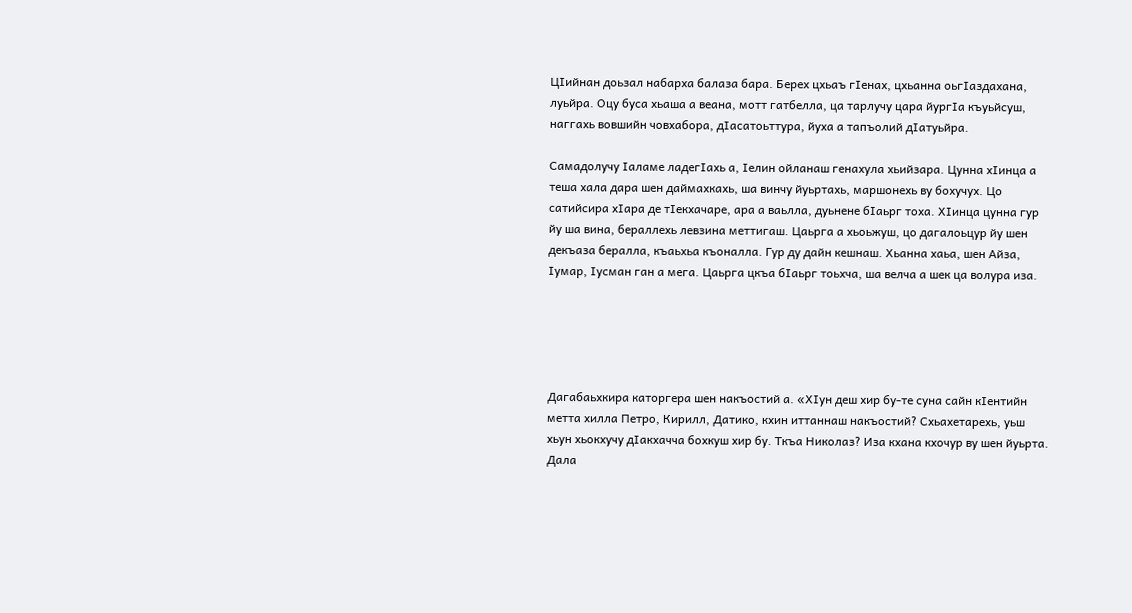ЦIийнан доьзал набарха балаза бара. Берех цхьаъ гIенах, цхьанна оьгIаздахана, луьйра. Оцу буса хьаша а веана, мотт гатбелла, ца тарлучу цара йургIа къуьйсуш, наггахь вовшийн човхабора, дIасатоьттура, йуха а тапъолий дIатуьйра.

Самадолучу Iаламе ладегIахь а, Iелин ойланаш генахула хьийзара. Цунна хIинца а теша хала дара шен даймахкахь, ша винчу йуьртахь, маршонехь ву бохучух. Цо сатийсира хIара де тIекхачаре, ара а ваьлла, дуьнене бIаьрг тоха. ХIинца цунна гур йу ша вина, бераллехь левзина меттигаш. Цаьрга а хьоьжуш, цо дагалоьцур йу шен декъаза бералла, къаьхьа къоналла. Гур ду дайн кешнаш. Хьанна хаьа, шен Айза, Iумар, Iусман ган а мега. Цаьрга цкъа бIаьрг тоьхча, ша велча а шек ца волура иза.





Дагабаьхкира каторгера шен накъостий а. «ХIун деш хир бу-те суна сайн кIентийн метта хилла Петро, Кирилл, Датико, кхин иттаннаш накъостий? Схьахетарехь, уьш хьун хьокхучу дIакхачча бохкуш хир бу. Ткъа Николаз? Иза кхана кхочур ву шен йуьрта. Дала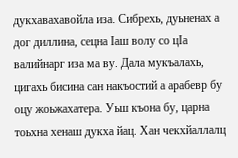дукхавахавойла иза. Сибрехь, дуьненах а дог диллина, сецна Iаш волу со цIа валийнарг иза ма ву. Дала мукъалахь, цигахь бисина сан накъостий а арабевр бу оцу жоьжахатера. Уьш къона бу, царна тоьхна хенаш дукха йац. Хан чекхйаллалц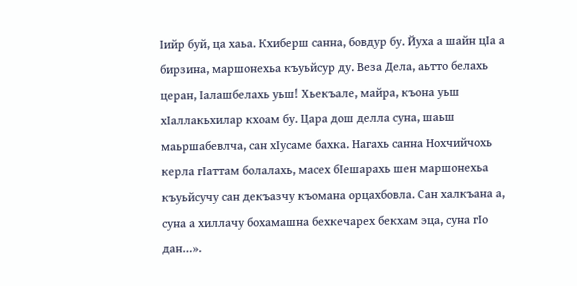Iийр буй, ца хаьа. Кхиберш санна, бовдур бу. Йуха а шайн цIа а бирзина, маршонехьа къуьйсур ду. Веза Дела, аьтто белахь церан, Iалашбелахь уьш! Хьекъале, майра, къона уьш хIаллакьхилар кхоам бу. Цара дош делла суна, шаьш маьршабевлча, сан хIусаме бахка. Нагахь санна Нохчийчохь керла гIаттам болалахь, масех бIешарахь шен маршонехьа къуьйсучу сан декъазчу къомана орцахбовла. Сан халкъана а, суна а хиллачу бохамашна бехкечарех бекхам эца, суна гIo дан…».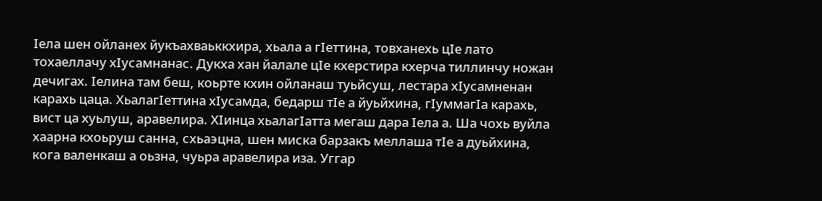Iела шен ойланех йукъахваьккхира, хьала а гIеттина, товханехь цIе лато тохаеллачу хIусамнанас. Дукха хан йалале цIе кхерстира кхерча тиллинчу ножан дечигах. Iелина там беш, коьрте кхин ойланаш туьйсуш, лестара хIусамненан карахь цаца. ХьалагIеттина хIусамда, бедарш тIе а йуьйхина, гIуммагIа карахь, вист ца хуьлуш, аравелира. ХIинца хьалагIатта мегаш дара Iела а. Ша чохь вуйла хаарна кхоьруш санна, схьаэцна, шен миска барзакъ меллаша тIе а дуьйхина, кога валенкаш а оьзна, чуьра аравелира иза. Уггар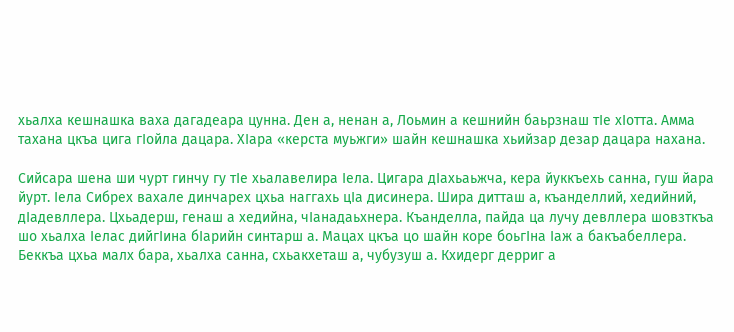хьалха кешнашка ваха дагадеара цунна. Ден а, ненан а, Лоьмин а кешнийн баьрзнаш тIе хIотта. Амма тахана цкъа цига гIойла дацара. ХIара «керста муьжги» шайн кешнашка хьийзар дезар дацара нахана.

Сийсара шена ши чурт гинчу гy тIе хьалавелира Iела. Цигара дIахьаьжча, кера йуккъехь санна, гуш йара йурт. Iела Сибрех вахале динчарех цхьа наггахь цIа дисинера. Шира дитташ а, къанделлий, хедийний, дIадевллера. Цхьадерш, генаш а хедийна, чIанадаьхнера. Къанделла, пайда ца лучу девллера шовзткъа шо хьалха Iелас дийгIина бIарийн синтарш а. Мацах цкъа цо шайн коре боьгIна Iаж а бакъабеллера. Беккъа цхьа малх бара, хьалха санна, схьакхеташ а, чубузуш а. Кхидерг дерриг а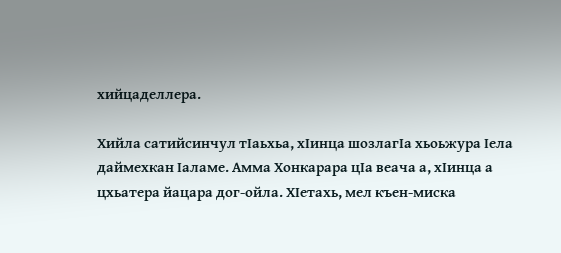хийцаделлера.

Хийла сатийсинчул тIаьхьа, хIинца шозлагIа хьоьжура Iела даймехкан Iаламе. Амма Хонкарара цIа веача а, хIинца а цхьатера йацара дог-ойла. ХIетахь, мел къен-миска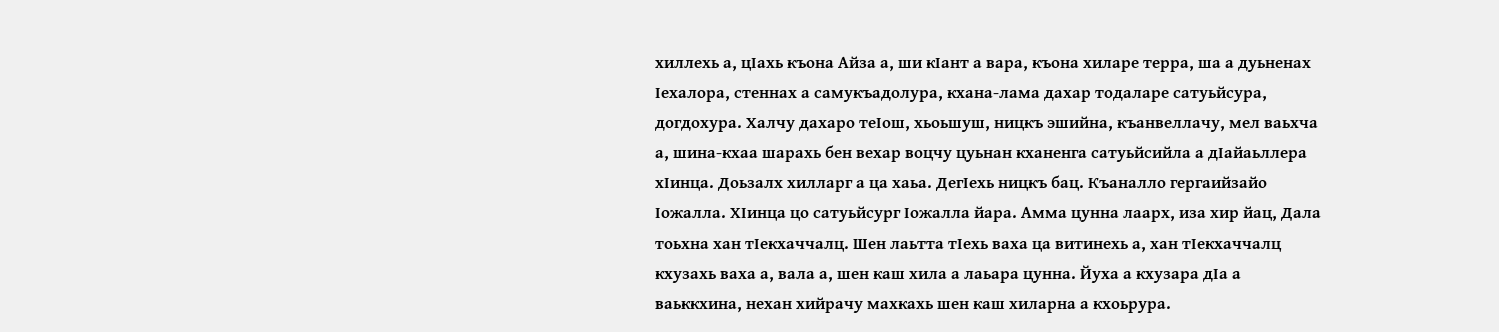хиллехь а, цIахь къона Айза а, ши кIант а вара, къона хиларе терра, ша а дуьненах Iехалора, стеннах а самукъадолура, кхана-лама дахар тодаларе сатуьйсура, догдохура. Халчу дахаро теIош, хьоьшуш, ницкъ эшийна, къанвеллачу, мел ваьхча а, шина-кхаа шарахь бен вехар воцчу цуьнан кханенга сатуьйсийла а дIайаьллера хIинца. Доьзалх хилларг а ца хаьа. ДегIехь ницкъ бац. Къаналло гергаийзайо Iожалла. ХIинца цо сатуьйсург Iожалла йара. Амма цунна лаарх, иза хир йац, Дала тоьхна хан тIекхаччалц. Шен лаьтта тIехь ваха ца витинехь а, хан тIекхаччалц кхузахь ваха а, вала а, шен каш хила а лаьара цунна. Йуха а кхузара дIа а ваьккхина, нехан хийрачу махкахь шен каш хиларна а кхоьрура.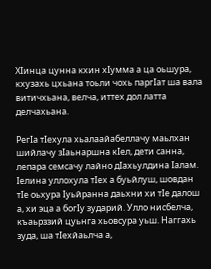ХIинца цунна кхин хIумма а ца оьшура, кхузахь цхьана тоьли чохь паргIат ша вала витичхьана, велча, иттех дол латта делчахьана.

PeгIa тIехула хьалаайабеллачу маьлхан шийлачу зIаьнаршна кIел, дети санна, лепара семсачу лайно дIахьулдина Iалам. Iелина уллохула тIех а буьйлуш, шовдан тIе оьхура Iуьйранна даьхни хи тIе далош а, хи эца а богIу зударий. Улло нисбелча, къаьрззий цуьнга хьовсура уьш. Наггахь зуда, ша тIехйаьлча а,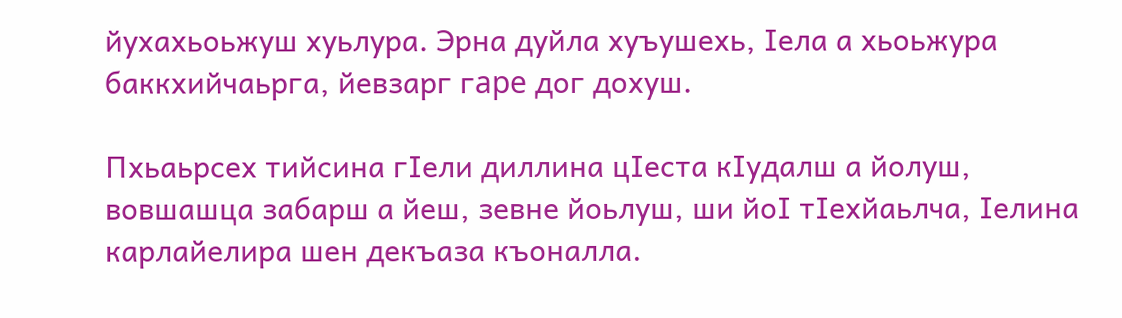йухахьоьжуш хуьлура. Эрна дуйла хуъушехь, Iела а хьоьжура баккхийчаьрга, йевзарг гape дог дохуш.

Пхьаьрсех тийсина гIели диллина цIеста кIудалш а йолуш, вовшашца забарш а йеш, зевне йоьлуш, ши йoI тIехйаьлча, Iелина карлайелира шен декъаза къоналла.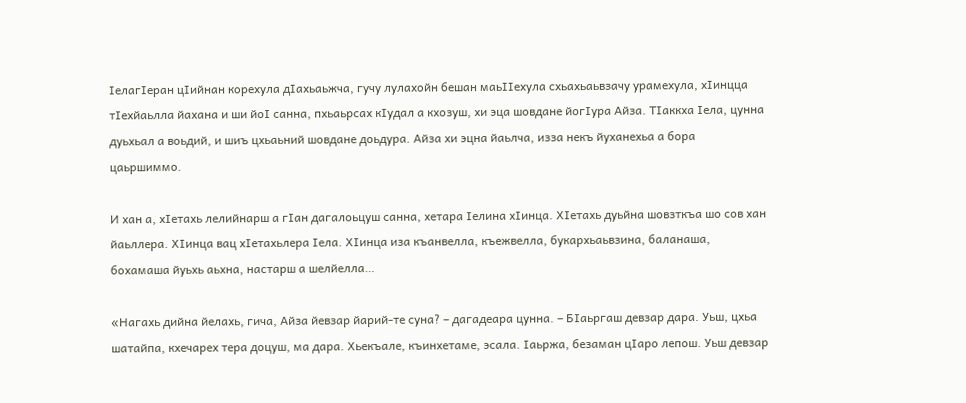IелагIеран цIийнан корехула дIахьаьжча, гучу лулахойн бешан маьIIехула схьахьаьвзачу урамехула, хIинцца тIехйаьлла йахана и ши йоI санна, пхьаьрсах кIудал а кхозуш, хи эца шовдане йогIура Айза. ТIаккха Iела, цунна дуьхьал а воьдий, и шиъ цхьаьний шовдане доьдура. Айза хи эцна йаьлча, изза некъ йуханехьа а бора цаьршиммо.

И хан а, хIетахь лелийнарш а гIан дагалоьцуш санна, хетара Iелина хIинца. ХIетахь дуьйна шовзткъа шо сов хан йаьллера. ХIинца вац хIетахьлера Iела. ХIинца иза къанвелла, къежвелла, букархьаьвзина, баланаша, бохамаша йуьхь аьхна, настарш а шелйелла…

«Нагахь дийна йелахь, гича, Айза йевзар йарий-те суна? – дагадеара цунна. – БIаьргаш девзар дара. Уьш, цхьа шатайпа, кхечарех тера доцуш, ма дара. Хьекъале, къинхетаме, эсала. Iаьржа, безаман цIаро лепош. Уьш девзар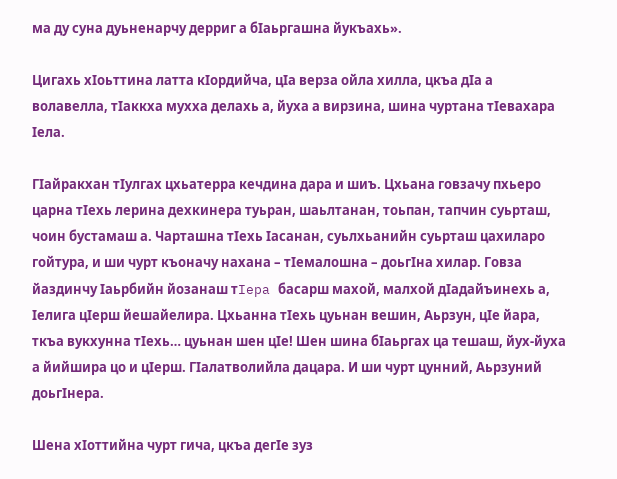ма ду суна дуьненарчу дерриг а бIаьргашна йукъахь».

Цигахь хIоьттина латта кIордийча, цIа верза ойла хилла, цкъа дIа а волавелла, тIаккха мухха делахь а, йуха а вирзина, шина чуртана тIевахара Iела.

ГIайракхан тIулгах цхьатерра кечдина дара и шиъ. Цхьана говзачу пхьеро царна тIехь лерина дехкинера туьран, шаьлтанан, тоьпан, тапчин суьрташ, чоин бустамаш а. Чарташна тIехь Iасанан, суьлхьанийн суьрташ цахиларо гойтура, и ши чурт къоначу нахана – тIемалошна – доьгIна хилар. Говза йаздинчу Iаьрбийн йозанаш тIepa басарш махой, малхой дIадайъинехь а, Iелига цIерш йешайелира. Цхьанна тIехь цуьнан вешин, Аьрзун, цIe йара, ткъа вукхунна тIехь… цуьнан шен цIе! Шен шина бIаьргах ца тешаш, йух-йуха а йийшира цо и цIерш. ГIалатволийла дацара. И ши чурт цунний, Аьрзуний доьгIнера.

Шена хIоттийна чурт гича, цкъа дегIе зуз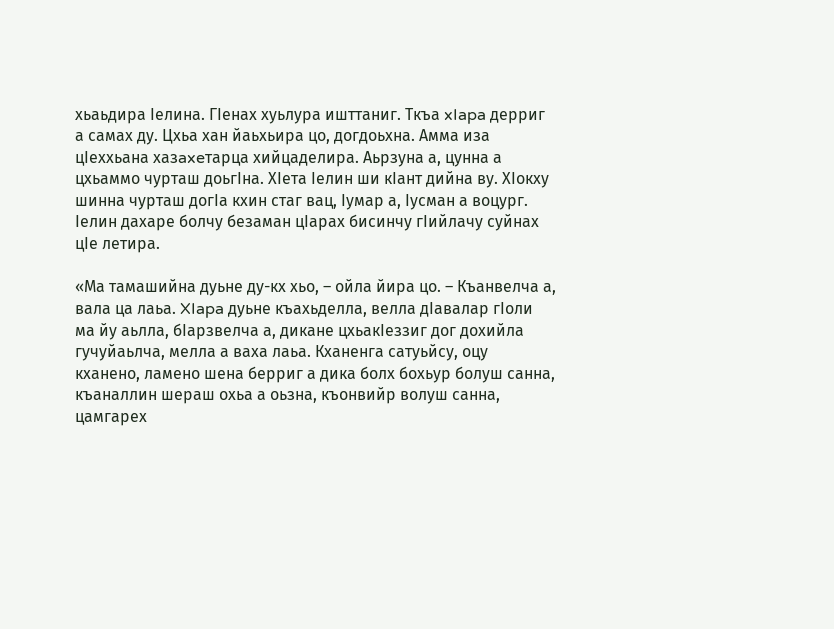хьаьдира Iелина. ГIенах хуьлура ишттаниг. Ткъа xIapa дерриг а самах ду. Цхьа хан йаьхьира цо, догдоьхна. Амма иза цIеххьана xaзaxeтарца хийцаделира. Аьрзуна а, цунна а цхьаммо чурташ доьгIна. ХIета Iелин ши кIант дийна ву. ХIокху шинна чурташ догIа кхин стаг вац, Iумар а, Iусман а воцург. Iелин дахаре болчу безаман цIарах бисинчу гIийлачу суйнах цIе летира.

«Ма тамашийна дуьне ду-кх хьо, – ойла йира цо. – Къанвелча а, вала ца лаьа. XIapa дуьне къахьделла, велла дIавалар гIоли ма йу аьлла, бIарзвелча а, дикане цхьакIеззиг дог дохийла гучуйаьлча, мелла а ваха лаьа. Кханенга сатуьйсу, оцу кханено, ламено шена берриг а дика болх бохьур болуш санна, къаналлин шераш охьа а оьзна, къонвийр волуш санна, цамгарех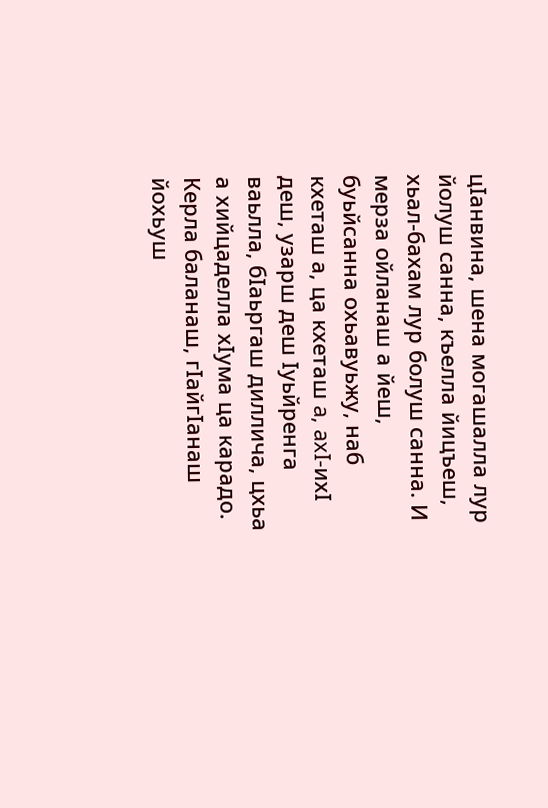цIанвина, шена могашалла лур йолуш санна, къелла йицъеш, хьал-бахам лур болуш санна. И мерза ойланаш а йеш, буьйсанна охьавуьжу, наб кхеташ а, ца кхеташ a, axI-ихI деш, узарш деш Iуьйренга ваьлла, бIаьргаш диллича, цхьа а хийцаделла хIума ца карадо. Керла баланаш, гIайгIанаш йохьуш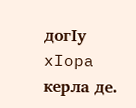догIy xIopa керла де.